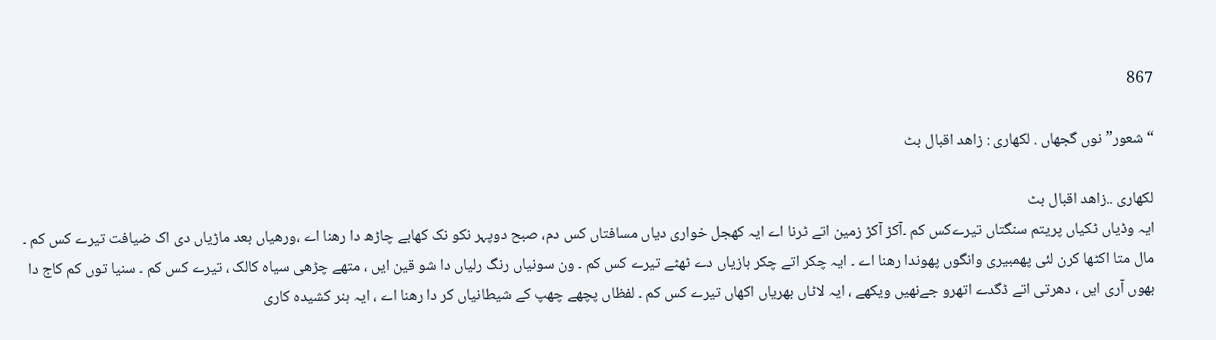867

“شعور” نوں گجھاں . لکھاری : زاھد اقبال بٹ

لکھاری ..زاھد اقبال بٹ
ایہ وڈیاں ٹکیاں پریتم سنگتاں تیرےکس کم ۔آکڑ آکڑ زمین اتے ٹرنا اے ایہ کھجل خواری دیاں مسافتاں کس دم، صبح دوپہر نکو نک کھابے چاڑھ دا رھنا اے ،ورھیاں بعد ماڑیاں دی اک ضیافت تیرے کس کم ۔ مال متا اکٹھا کرن لئی پھمبیری وانگوں پھوندا رھنا اے ۔ ایہ چکر اتے چکر بازیاں دے ٹھٹے تیرے کس کم ۔ ون سونیاں رنگ رلیاں دا شو قین ایں ، متھے چڑھی سیاہ کالک ، تیرے کس کم ۔ سنیا توں کم کاج دا بھوں آری ایں ، دھرتی اتے ڈگدے اتھرو جےنھیں ویکھے ، ایہ لاٹاں بھریاں اکھاں تیرے کس کم ۔ لفظاں پچھے چھپ کے شیطانیاں کر دا رھنا اے ، ایہ ہنر کشیدہ کاری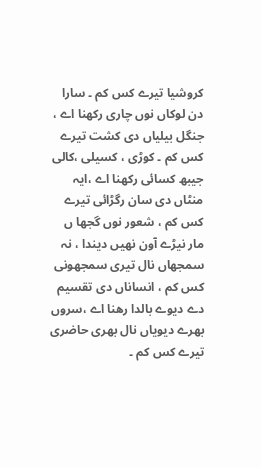کروشیا تیرے کس کم ۔ سارا دن لوکاں نوں چاری رکھنا اے ، جنگل بیلیاں دی کشت تیرے کس کم ۔ کوڑی ، کسیلی ،کالی جیبھ کسائی رکھنا اے ،ایہ منٹاں دی سان رگڑائی تیرے کس کم ، شعور نوں گجھا ں مار نیڑے آون نھیں دیندا ، نہ سمجھاں نال تیری سمجھونی کس کم ، انساناں دی تقسیم دے دیوے بالدا رھنا اے ،سروں بھرے دیویاں نال بھری حاضری تیرے کس کم ۔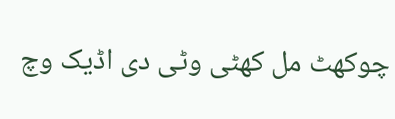چوکھٹ مل کھٹی وٹی دی اڈیک وچ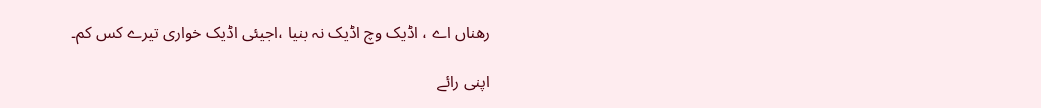رھناں اے ، اڈیک وچ اڈیک نہ بنیا ،اجیئی اڈیک خواری تیرے کس کم۔

اپنی رائے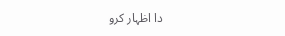دا اظہار کرو